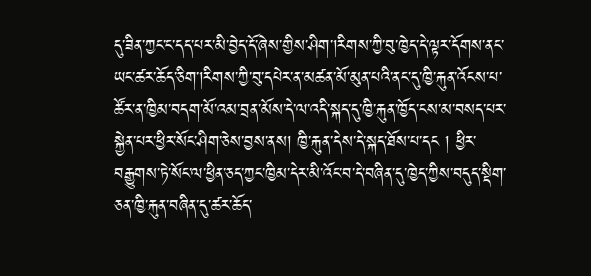དུ་ཟིན་ཀྱང་ང་དད་པར་མི་བྱེད་དོ་ཞེས་གྱིས་ཤིག་།རིགས་ཀྱི་བུ་ཁྱེད་དེ་ལྟར་དོགས་ནང་ཡང་ཚར་ཆོད་ཅིག་།རིགས་ཀྱི་བུ་དཔེར་ན་མཚན་མོ་མུན་པའི་ནང་དུ་ཁྱི་རྐུན་འོངས་པ་ཚོར་ན་ཁྱིམ་བདག་མོ་འམ་བྲན་མོས་དེ་ལ་འདི་སྐད་དུ་ཁྱི་རྐུན་ཁྱོད་ངས་མ་བསད་པར་སྐྱེན་པར་ཕྱིར་སོང་ཤིག་ཅེས་བྱས་ནས། ཁྱི་རྐུན་དེས་དེ་སྐད་ཐོས་པ་དང ། ཕྱིར་བརྒྱུགས་ཏེ་སོང་ལ་ཕྱིན་ཅད་ཀྱང་ཁྱིམ་དེར་མི་འོང་བ་དེ་བཞིན་དུ་ཁྱེད་ཀྱིས་བདུད་སྡིག་ཅན་ཁྱི་རྐུན་བཞིན་དུ་ཚར་ཆོད་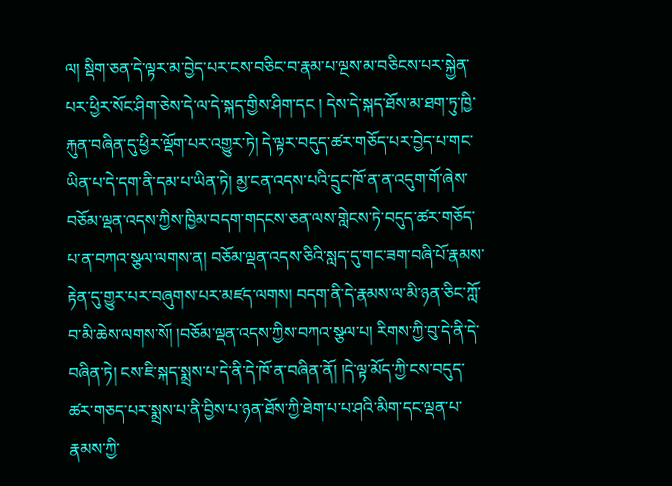ལ། སྡིག་ཅན་དེ་ལྟར་མ་བྱེད་པར་ངས་བཅིང་བ་རྣམ་པ་ལྔས་མ་བཅིངས་པར་སྐྱེན་པར་ཕྱིར་སོང་ཤིག་ཅེས་དེ་ལ་དེ་སྐད་གྱིས་ཤིག་དང ། དེས་དེ་སྐད་ཐོས་མ་ཐག་ཏུ་ཁྱི་རྐུན་བཞིན་དུ་ཕྱིར་ལྡོག་པར་འགྱུར་ཏེ། དེ་ལྟར་བདུད་ཚར་གཅོད་པར་བྱེད་པ་གང་ཡིན་པ་དེ་དག་ནི་དམ་པ་ཡིན་ཏེ། མྱ་ངན་འདས་པའི་དྲུང་ཁོ་ན་ན་འདུག་གོ་ཞེས་བཅོམ་ལྡན་འདས་ཀྱིས་ཁྱིམ་བདག་གདངས་ཅན་ལས་གླེངས་ཏེ་བདུད་ཚར་གཅོད་པ་ན་བཀའ་སྩལ་ལགས་ན། བཅོམ་ལྡན་འདས་ཅིའི་སླད་དུ་གང་ཟག་བཞི་པོ་རྣམས་རྟེན་དུ་གྱུར་པར་བཞུགས་པར་མཛད་ལགས། བདག་ནི་དེ་རྣམས་ལ་མི་ཉན་ཅིང་ཀློ་བ་མི་ཆེས་ལགས་སོ། །བཅོམ་ལྡན་འདས་ཀྱིས་བཀའ་སྩལ་པ། རིགས་ཀྱི་བུ་དེ་ནི་དེ་བཞིན་ཏེ། ངས་ཇི་སྐད་སྨྲས་པ་དེ་ནི་དེ་ཁོ་ན་བཞིན་ནོ། །དེ་ལྟ་མོད་ཀྱི་ངས་བདུད་ཚར་གཅད་པར་སྨྲས་པ་ནི་བྱིས་པ་ཉན་ཐོས་ཀྱི་ཐེག་པ་པ་ཤའི་མིག་དང་ལྡན་པ་རྣམས་ཀྱི་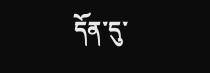དོན་དུ་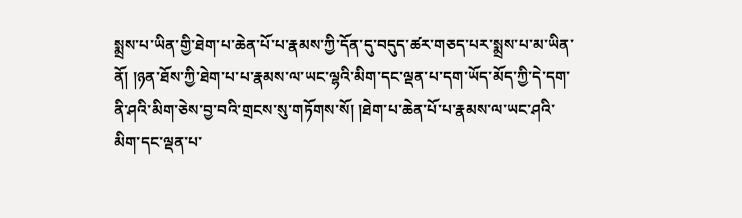སྨྲས་པ་ཡིན་གྱི་ཐེག་པ་ཆེན་པོ་པ་རྣམས་ཀྱི་དོན་དུ་བདུད་ཚར་གཅད་པར་སྨྲས་པ་མ་ཡིན་ནོ། །ཉན་ཐོས་ཀྱི་ཐེག་པ་པ་རྣམས་ལ་ཡང་ལྷའི་མིག་དང་ལྡན་པ་དག་ཡོད་མོད་ཀྱི་དེ་དག་ནི་ཤའི་མིག་ཅེས་བྱ་བའི་གྲངས་སུ་གཏོགས་སོ། །ཐེག་པ་ཆེན་པོ་པ་རྣམས་ལ་ཡང་ཤའི་མིག་དང་ལྡན་པ་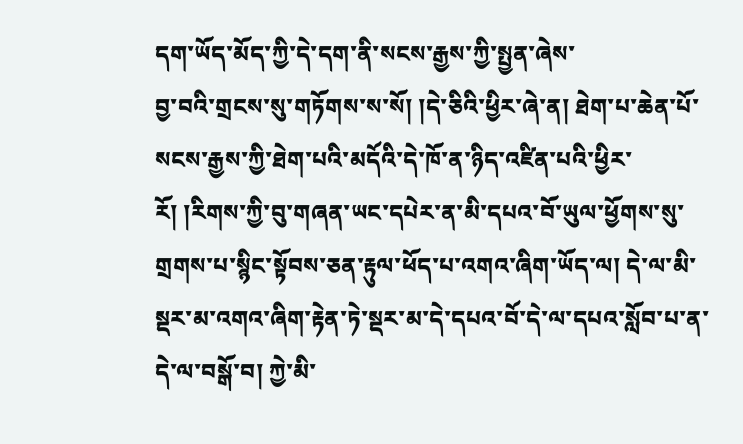དག་ཡོད་མོད་ཀྱི་དེ་དག་ནི་སངས་རྒྱས་ཀྱི་སྤྱན་ཞེས་
བྱ་བའི་གྲངས་སུ་གཏོགས་ས་སོ། །དེ་ཅིའི་ཕྱིར་ཞེ་ན། ཐེག་པ་ཆེན་པོ་སངས་རྒྱས་ཀྱི་ཐེག་པའི་མདོའི་དེ་ཁོ་ན་ཉིད་འཛིན་པའི་ཕྱིར་རོ། །རིགས་ཀྱི་བུ་གཞན་ཡང་དཔེར་ན་མི་དཔའ་བོ་ཡུལ་ཕྱོགས་སུ་གྲགས་པ་སྙིང་སྟོབས་ཅན་རྟུལ་ཕོད་པ་འགའ་ཞིག་ཡོད་ལ། དེ་ལ་མི་སྡར་མ་འགའ་ཞིག་རྟེན་ཏེ་སྡར་མ་དེ་དཔའ་བོ་དེ་ལ་དཔའ་སློབ་པ་ན་དེ་ལ་བསྒོ་བ། ཀྱེ་མི་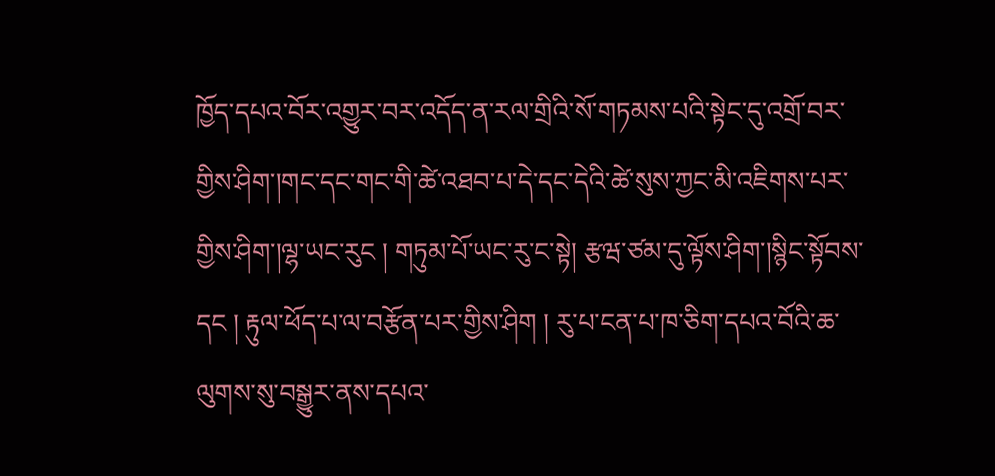ཁྱོད་དཔའ་བོར་འགྱུར་བར་འདོད་ན་རལ་གྲིའི་སོ་གཏམས་པའི་སྟེང་དུ་འགྲོ་བར་གྱིས་ཤིག་།གང་དང་གང་གི་ཚེ་འཐབ་པ་དེ་དང་དེའི་ཚེ་སུས་ཀྱང་མི་འཇིགས་པར་གྱིས་ཤིག་།ལྷ་ཡང་རུང ། གཏུམ་པོ་ཡང་རུ་ང་སྟེ། རྩཝ་ཙམ་དུ་ལྟོས་ཤིག་།སྙིང་སྟོབས་དང ། རྟུལ་ཕོད་པ་ལ་བརྩོན་པར་གྱིས་ཤིག ། རུ་པ་ངན་པ་ཁ་ཅིག་དཔའ་བོའི་ཆ་ལུགས་སུ་བསྒྱུར་ནས་དཔའ་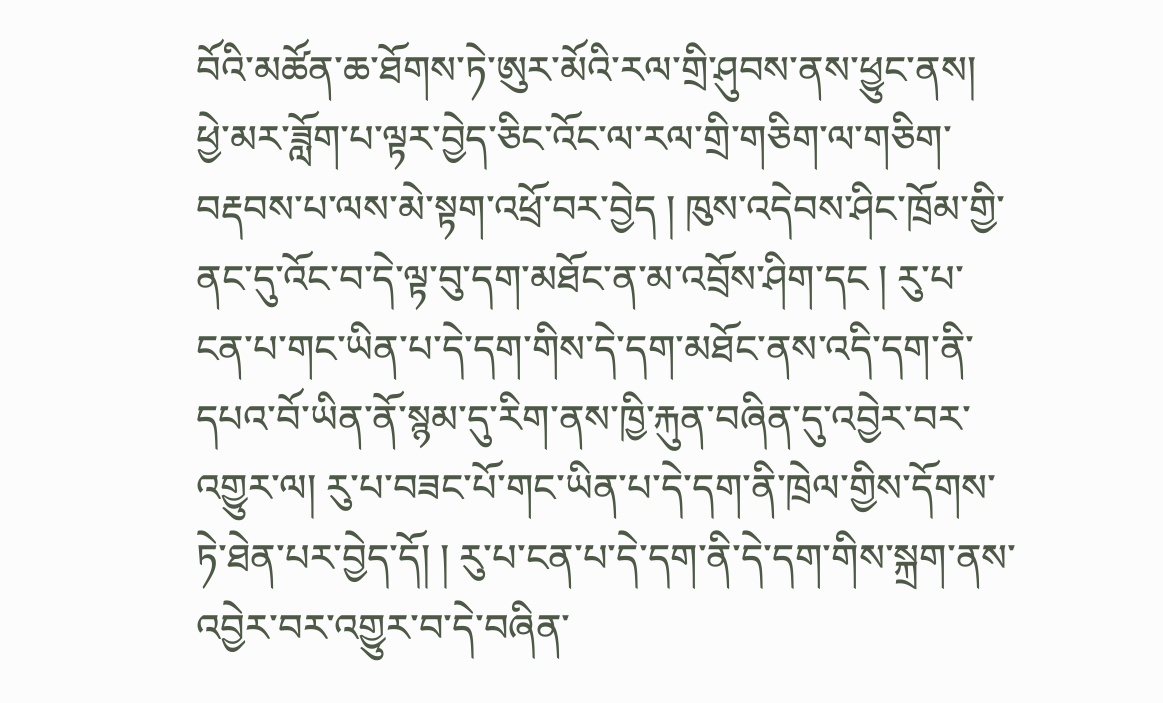བོའི་མཚོན་ཆ་ཐོགས་ཏེ་ཨུར་མོའི་རལ་གྲི་ཤུབས་ནས་ཕྱུང་ནས། ཕྱེ་མར་ཟློག་པ་ལྟར་བྱེད་ཅིང་འོང་ལ་རལ་གྲི་གཅིག་ལ་གཅིག་བརྡབས་པ་ལས་མེ་སྟག་འཕྲོ་བར་བྱེད ། ཁུས་འདེབས་ཤིང་ཁྲོམ་གྱི་ནང་དུ་འོང་བ་དེ་ལྟ་བུ་དག་མཐོང་ན་མ་འབྲོས་ཤིག་དང ། རུ་པ་ངན་པ་གང་ཡིན་པ་དེ་དག་གིས་དེ་དག་མཐོང་ནས་འདི་དག་ནི་དཔའ་བོ་ཡིན་ནོ་སྙམ་དུ་རིག་ནས་ཁྱི་རྐུན་བཞིན་དུ་འབྱེར་བར་འགྱུར་ལ། རུ་པ་བཟང་པོ་གང་ཡིན་པ་དེ་དག་ནི་ཁྲེལ་གྱིས་དོགས་ཏེ་ཐེན་པར་བྱེད་དོ། ། རུ་པ་ངན་པ་དེ་དག་ནི་དེ་དག་གིས་སྐྲག་ནས་འབྱེར་བར་འགྱུར་བ་དེ་བཞིན་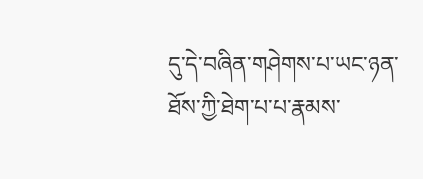དུ་དེ་བཞིན་གཤེགས་པ་ཡང་ཉན་ཐོས་ཀྱི་ཐེག་པ་པ་རྣམས་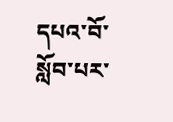དཔའ་བོ་སློབ་པར་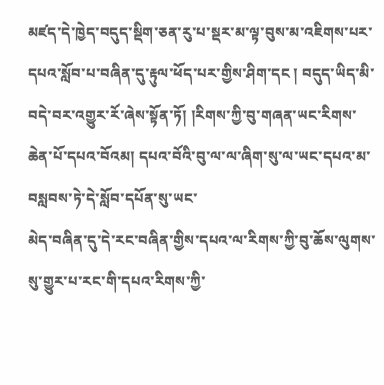མཛད་དེ་ཁྱེད་བདུད་སྡིག་ཅན་རུ་པ་སྡར་མ་ལྟ་བུས་མ་འཇིགས་པར་དཔའ་སློབ་པ་བཞིན་དུ་རྟུལ་ཕོད་པར་གྱིས་ཤིག་དང ། བདུད་ཡིད་མི་བདེ་བར་འགྱུར་རོ་ཞེས་སྟོན་ཏོ། །རིགས་ཀྱི་བུ་གཞན་ཡང་རིགས་ཆེན་པོ་དཔའ་བོའམ། དཔའ་བོའི་བུ་ལ་ལ་ཞིག་སུ་ལ་ཡང་དཔའ་མ་བསླབས་ཏེ་དེ་སློབ་དཔོན་སུ་ཡང་
མེད་བཞིན་དུ་དེ་རང་བཞིན་གྱིས་དཔའ་ལ་རིགས་ཀྱི་བུ་ཆོས་ལུགས་སུ་གྱུར་པ་རང་གི་དཔའ་རིགས་ཀྱི་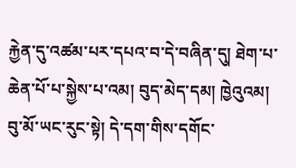རྐྱེན་དུ་འཚམ་པར་དཔའ་བ་དེ་བཞིན་དུ། ཐེག་པ་ཆེན་པོ་པ་སྐྱེས་པ་འམ། བུད་མེད་དམ། ཁྱེའུའམ། བུ་མོ་ཡང་རུང་སྟེ། དེ་དག་གིས་དགོང་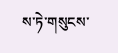ས་ཏེ་གསུངས་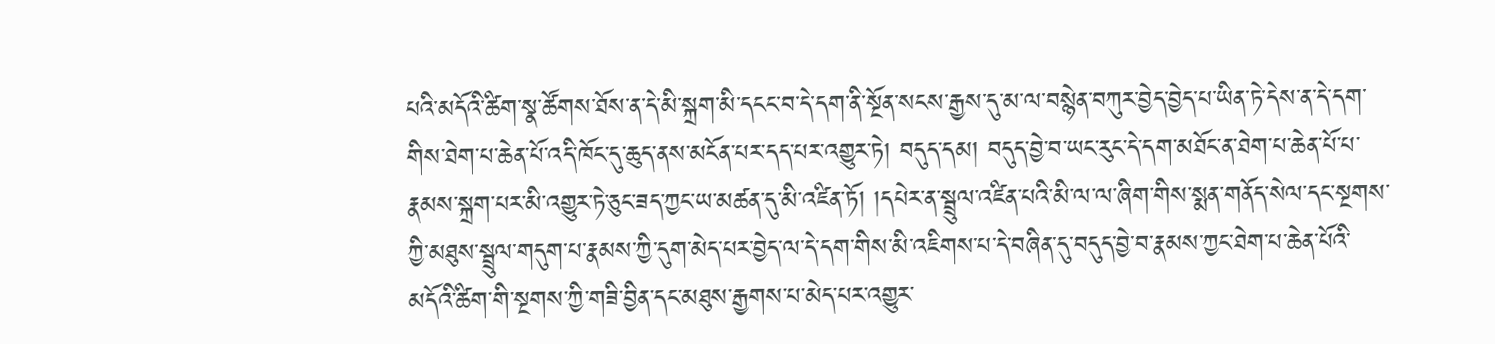པའི་མདོའི་ཚིག་སྣ་ཚོགས་ཐོས་ན་དེ་མི་སྐྲག་མི་དངང་བ་དེ་དག་ནི་སྔོན་སངས་རྒྱས་དུ་མ་ལ་བསྙེན་བཀུར་བྱེད་བྱེད་པ་ཡིན་ཏེ་དེས་ན་དེ་དག་གིས་ཐེག་པ་ཆེན་པོ་འདི་ཁོང་དུ་ཆུད་ནས་མངོན་པར་དད་པར་འགྱུར་ཏེ། བདུད་དམ། བདུད་བྱེ་བ་ཡང་རུང་དེ་དག་མཐོང་ན་ཐེག་པ་ཆེན་པོ་པ་རྣམས་སྐྲག་པར་མི་འགྱུར་ཏེ་ཅུང་ཟད་ཀྱང་ཡ་མཚན་དུ་མི་འཛིན་ཏོ། །དཔེར་ན་སྦྲུལ་འཛིན་པའི་མི་ལ་ལ་ཞིག་གིས་སྨན་གནོད་སེལ་དང་སྔགས་ཀྱི་མཐུས་སྦྲུལ་གདུག་པ་རྣམས་ཀྱི་དུག་མེད་པར་བྱེད་ལ་དེ་དག་གིས་མི་འཇིགས་པ་དེ་བཞིན་དུ་བདུད་བྱེ་བ་རྣམས་ཀྱང་ཐེག་པ་ཆེན་པོའི་མདོའི་ཚིག་གི་སྔགས་ཀྱི་གཟི་བྱིན་དང་མཐུས་རྒྱགས་པ་མེད་པར་འགྱུར་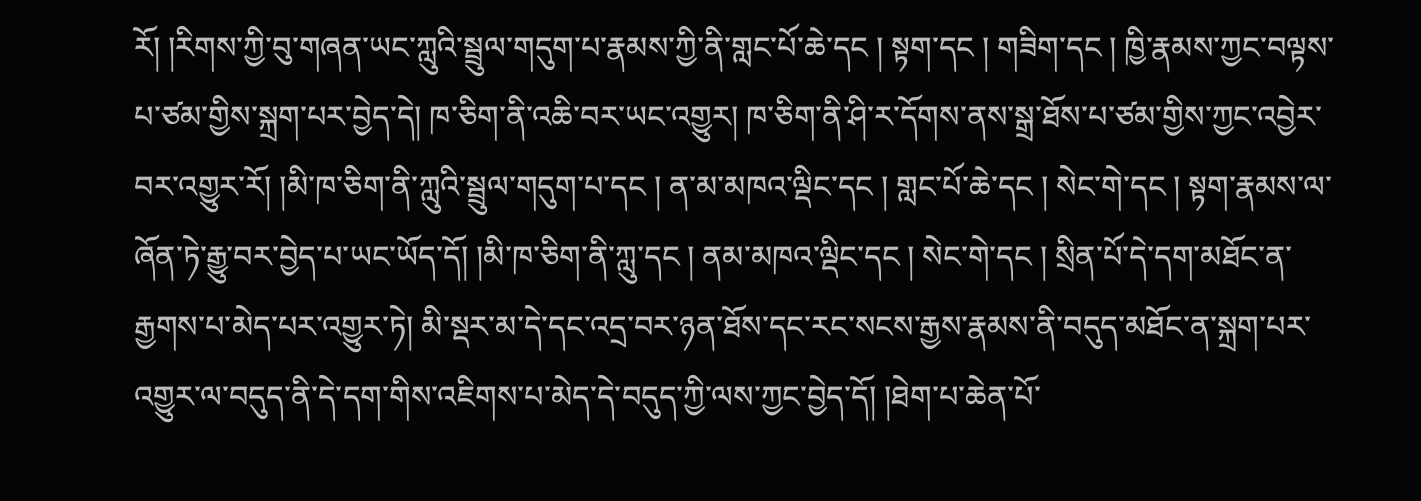རོ། །རིགས་ཀྱི་བུ་གཞན་ཡང་ཀླུའི་སྦྲུལ་གདུག་པ་རྣམས་ཀྱི་ནི་གླང་པོ་ཆེ་དང ། སྟག་དང ། གཟིག་དང ། ཁྱི་རྣམས་ཀྱང་བལྟས་པ་ཙམ་གྱིས་སྐྲག་པར་བྱེད་དེ། ཁ་ཅིག་ནི་འཆི་བར་ཡང་འགྱུར། ཁ་ཅིག་ནི་ཤི་ར་དོགས་ནས་སྒྲ་ཐོས་པ་ཙམ་གྱིས་ཀྱང་འབྱེར་བར་འགྱུར་རོ། །མི་ཁ་ཅིག་ནི་ཀླུའི་སྦྲུལ་གདུག་པ་དང ། ན་མ་མཁའ་ལྡིང་དང ། གླང་པོ་ཆེ་དང ། སེང་གེ་དང ། སྟག་རྣམས་ལ་ཞོན་ཏེ་རྒྱུ་བར་བྱེད་པ་ཡང་ཡོད་དོ། །མི་ཁ་ཅིག་ནི་ཀླུ་དང ། ནམ་མཁའ་ལྡིང་དང ། སེང་གེ་དང ། སྲིན་པོ་དེ་དག་མཐོང་ན་རྒྱགས་པ་མེད་པར་འགྱུར་ཏེ། མི་སྡར་མ་དེ་དང་འདྲ་བར་ཉན་ཐོས་དང་རང་སངས་རྒྱས་རྣམས་ནི་བདུད་མཐོང་ན་སྐྲག་པར་འགྱུར་ལ་བདུད་ནི་དེ་དག་གིས་འཇིགས་པ་མེད་དེ་བདུད་ཀྱི་ལས་ཀྱང་བྱེད་དོ། །ཐེག་པ་ཆེན་པོ་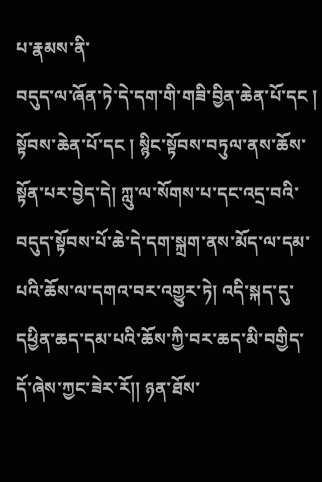པ་རྣམས་ནི་
བདུད་ལ་ཞོན་ཏེ་དེ་དག་གི་གཟི་བྱིན་ཆེན་པོ་དང ། སྟོབས་ཆེན་པོ་དང ། སྙིང་སྟོབས་བཏུལ་ནས་ཆོས་སྟོན་པར་བྱེད་དེ། ཀླུ་ལ་སོགས་པ་དང་འདྲ་བའི་བདུད་སྟོབས་པོ་ཆེ་དེ་དག་སྐྲག་ནས་མོད་ལ་དམ་པའི་ཆོས་ལ་དགའ་བར་འགྱུར་ཏེ། འདི་སྐད་དུ་དཕྱིན་ཆད་དམ་པའི་ཆོས་ཀྱི་བར་ཆད་མི་བགྱིད་དོ་ཞེས་ཀྱང་ཟེར་རོ།། ཉན་ཐོས་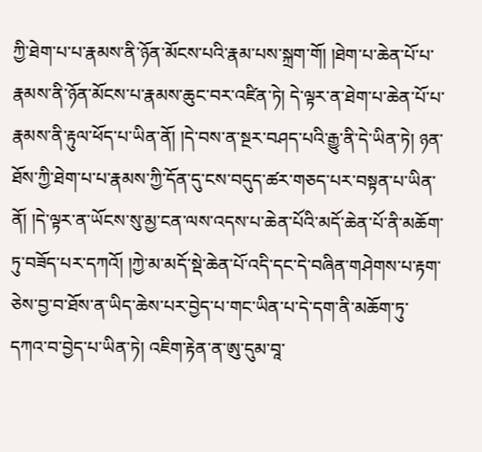ཀྱི་ཐེག་པ་པ་རྣམས་ནི་ཉོན་མོངས་པའི་རྣམ་པས་སྐྲག་གོ། །ཐེག་པ་ཆེན་པོ་པ་རྣམས་ནི་ཉོན་མོངས་པ་རྣམས་ཆུང་བར་འཛིན་ཏེ། དེ་ལྟར་ན་ཐེག་པ་ཆེན་པོ་པ་རྣམས་ནི་རྟུལ་ཕོད་པ་ཡིན་ནོ། །དེ་བས་ན་སྔར་བཤད་པའི་རྒྱུ་ནི་དེ་ཡིན་ཏེ། ཉན་ཐོས་ཀྱི་ཐེག་པ་པ་རྣམས་ཀྱི་དོན་དུ་ངས་བདུད་ཚར་གཅད་པར་བསྟན་པ་ཡིན་ནོ། །དེ་ལྟར་ན་ཡོངས་སུ་མྱ་ངན་ལས་འདས་པ་ཆེན་པོའི་མདོ་ཆེན་པོ་ནི་མཆོག་ཏུ་བཟོད་པར་དཀའོ། །ཀྱེ་མ་མདོ་སྡེ་ཆེན་པོ་འདི་དང་དེ་བཞིན་གཤེགས་པ་རྟག་ཅེས་བྱ་བ་ཐོས་ན་ཡིད་ཆེས་པར་བྱེད་པ་གང་ཡིན་པ་དེ་དག་ནི་མཆོག་ཏུ་དཀའ་བ་བྱེད་པ་ཡིན་ཏེ། འཇིག་རྟེན་ན་ཨུ་དུམ་བཱ་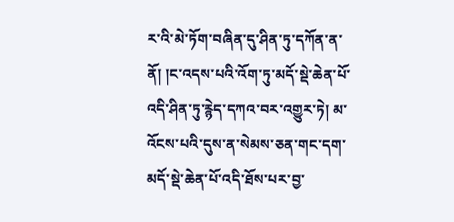ར་འི་མེ་ཏོག་བཞིན་དུ་ཤིན་ཏུ་དཀོན་ན་ནོ། །ང་འདས་པའི་འོག་ཏུ་མདོ་སྡེ་ཆེན་པོ་འདི་ཤིན་ཏུ་རྙེད་དཀའ་བར་འགྱུར་ཏེ། མ་འོངས་པའི་དུས་ན་སེམས་ཅན་གང་དག་མདོ་སྡེ་ཆེན་པོ་འདི་ཐོས་པར་བྱ་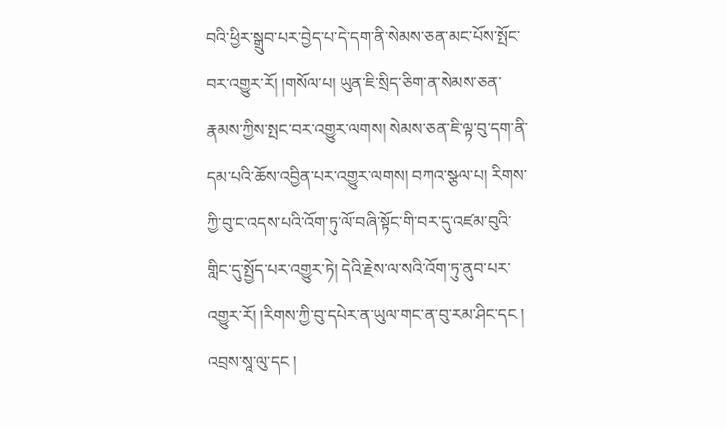བའི་ཕྱིར་སྒྲུབ་པར་བྱེད་པ་དེ་དག་ནི་སེམས་ཅན་མང་པོས་སྤོང་བར་འགྱུར་རོ། །གསོལ་པ། ཡུན་ཇི་སྲིད་ཅིག་ན་སེམས་ཅན་རྣམས་ཀྱིས་སྤང་བར་འགྱུར་ལགས། སེམས་ཅན་ཇི་ལྟ་བུ་དག་ནི་དམ་པའི་ཆོས་འབྱིན་པར་འགྱུར་ལགས། བཀའ་སྩལ་པ། རིགས་ཀྱི་བུ་ང་འདས་པའི་འོག་ཏུ་ལོ་བཞི་སྟོང་གི་བར་དུ་འཛམ་བུའི་གླིང་དུ་སྤྱོད་པར་འགྱུར་ཏེ། དེའི་རྗེས་ལ་སའི་འོག་ཏུ་ནུབ་པར་འགྱུར་རོ། །རིགས་ཀྱི་བུ་དཔེར་ན་ཡུལ་གང་ན་བུ་རམ་ཤིང་དང ། འབྲས་སཱ་ལུ་དང །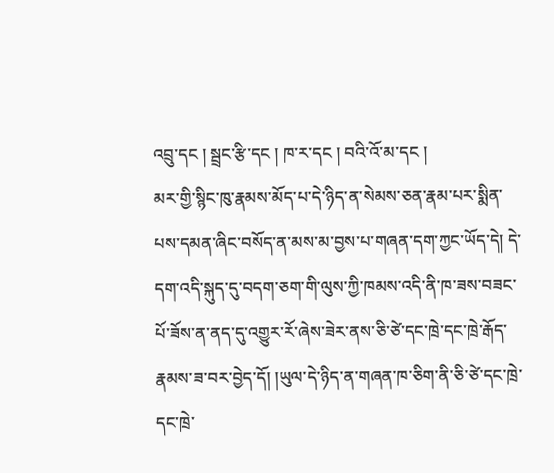འབྲུ་དང ། སྦྲང་རྩི་དང ། ཁ་ར་དང ། བའི་འོ་མ་དང །
མར་གྱི་སྙིང་ཁུ་རྣམས་མོད་པ་དེ་ཉིད་ན་སེམས་ཅན་རྣམ་པར་སྨིན་པས་དམན་ཞིང་བསོད་ན་མས་མ་བྱས་པ་གཞན་དག་ཀྱང་ཡོད་དེ། དེ་དག་འདི་སྐུད་དུ་བདག་ཅག་གི་ལུས་ཀྱི་ཁམས་འདི་ནི་ཁ་ཟས་བཟང་པོ་ཟོས་ན་ནད་དུ་འགྱུར་རོ་ཞེས་ཟེར་ནས་ཅི་ཙེ་དང་ཁྲེ་དང་ཁྲེ་རྒོད་རྣམས་ཟ་བར་བྱེད་དོ། །ཡུལ་དེ་ཉིད་ན་གཞན་ཁ་ཅིག་ནི་ཅི་ཙེ་དང་ཁྲེ་དང་ཁྲེ་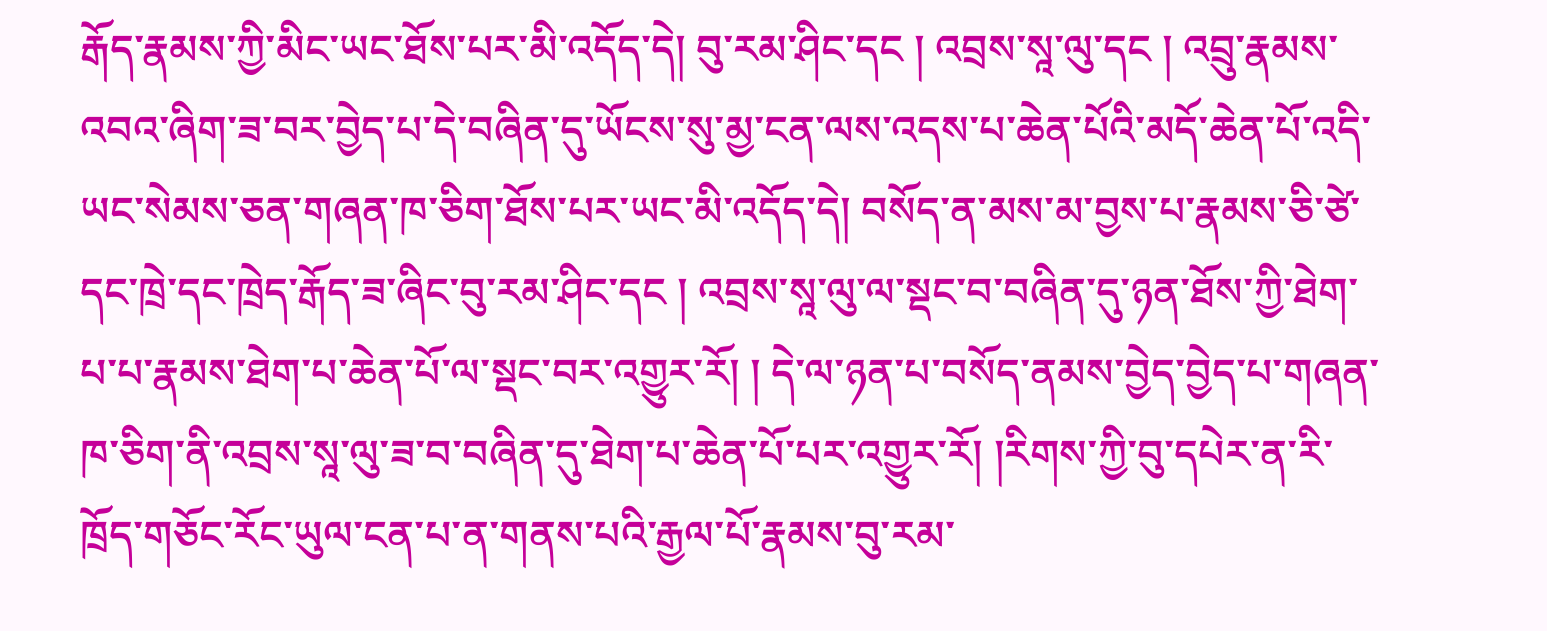རྒོད་རྣམས་ཀྱི་མིང་ཡང་ཐོས་པར་མི་འདོད་དེ། བུ་རམ་ཤིང་དང ། འབྲས་སཱ་ལུ་དང ། འབྲུ་རྣམས་འབའ་ཞིག་ཟ་བར་བྱེད་པ་དེ་བཞིན་དུ་ཡོངས་སུ་མྱ་ངན་ལས་འདས་པ་ཆེན་པོའི་མདོ་ཆེན་པོ་འདི་ཡང་སེམས་ཅན་གཞན་ཁ་ཅིག་ཐོས་པར་ཡང་མི་འདོད་དེ། བསོད་ན་མས་མ་བྱས་པ་རྣམས་ཅི་ཙེ་དང་ཁྲེ་དང་ཁྲེད་རྒོད་ཟ་ཞིང་བུ་རམ་ཤིང་དང ། འབྲས་སཱ་ལུ་ལ་སྡང་བ་བཞིན་དུ་ཉན་ཐོས་ཀྱི་ཐེག་པ་པ་རྣམས་ཐེག་པ་ཆེན་པོ་ལ་སྡང་བར་འགྱུར་རོ། ། དེ་ལ་ཉན་པ་བསོད་ནམས་བྱེད་བྱེད་པ་གཞན་ཁ་ཅིག་ནི་འབྲས་སཱ་ལུ་ཟ་བ་བཞིན་དུ་ཐེག་པ་ཆེན་པོ་པར་འགྱུར་རོ། །རིགས་ཀྱི་བུ་དཔེར་ན་རི་ཁྲོད་གཅོང་རོང་ཡུལ་ངན་པ་ན་གནས་པའི་རྒྱལ་པོ་རྣམས་བུ་རམ་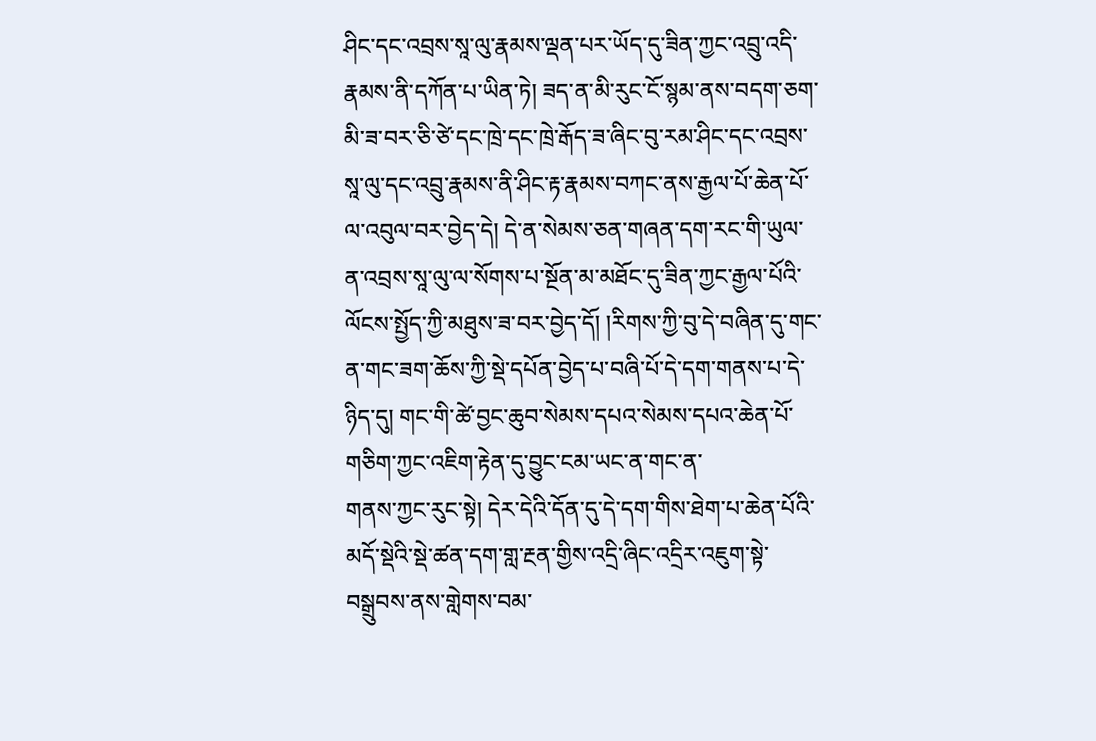ཤིང་དང་འབྲས་སཱ་ལུ་རྣམས་ལྡན་པར་ཡོད་དུ་ཟིན་ཀྱང་འབྲུ་འདི་རྣམས་ནི་དཀོན་པ་ཡིན་ཏེ། ཟད་ན་མི་རུང་ངོ་སྙམ་ནས་བདག་ཅག་མི་ཟ་བར་ཅི་ཙེ་དང་ཁྲེ་དང་ཁྲེ་རྒོད་ཟ་ཞིང་བུ་རམ་ཤིང་དང་འབྲས་སཱ་ལུ་དང་འབྲུ་རྣམས་ནི་ཤིང་རྟ་རྣམས་བཀང་ནས་རྒྱལ་པོ་ཆེན་པོ་ལ་འབུལ་བར་བྱེད་དེ། དེ་ན་སེམས་ཅན་གཞན་དག་རང་གི་ཡུལ་ན་འབྲས་སཱ་ལུ་ལ་སོགས་པ་སྔོན་མ་མཐོང་དུ་ཟིན་ཀྱང་རྒྱལ་པོའི་ལོངས་སྤྱོད་ཀྱི་མཐུས་ཟ་བར་བྱེད་དོ། །རིགས་ཀྱི་བུ་དེ་བཞིན་དུ་གང་ན་གང་ཟག་ཆོས་ཀྱི་སྡེ་དཔོན་བྱེད་པ་བཞི་པོ་དེ་དག་གནས་པ་དེ་ཉིད་དུ། གང་གི་ཚེ་བྱང་ཆུབ་སེམས་དཔའ་སེམས་དཔའ་ཆེན་པོ་གཅིག་ཀྱང་འཇིག་རྟེན་དུ་བྱུང་ངམ་ཡང་ན་གང་ན་
གནས་ཀྱང་རུང་སྟེ། དེར་དེའི་དོན་དུ་དེ་དག་གིས་ཐེག་པ་ཆེན་པོའི་མདོ་སྡེའི་སྡེ་ཚན་དག་གླ་རྔན་གྱིས་འདྲི་ཞིང་འདྲིར་འཇུག་སྟེ་བསྒྲུབས་ནས་གླེགས་བམ་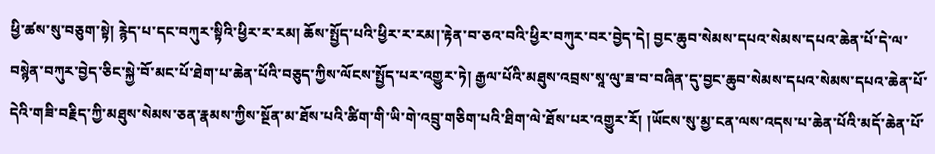ཕྱི་ཚས་སུ་བཅུག་སྟེ། རྙེད་པ་དང་བཀུར་སྟིའི་ཕྱིར་ར་རམ། ཆོས་སྤྱོད་པའི་ཕྱིར་ར་རམ།་རྟེན་བ་ཅའ་བའི་ཕྱིར་བཀུར་བར་བྱེད་དེ། བྱང་ཆུབ་སེམས་དཔའ་སེམས་དཔའ་ཆེན་པོ་དེ་ལ་བསྙེན་བཀུར་བྱེད་ཅིང་སྐྱེ་བོ་མང་པོ་ཐེག་པ་ཆེན་པོའི་བཅུད་ཀྱིས་ལོངས་སྤྱོད་པར་འགྱུར་ཏེ། རྒྱལ་པོའི་མཐུས་འབྲས་སཱ་ལུ་ཟ་བ་བཞིན་དུ་བྱང་ཆུབ་སེམས་དཔའ་སེམས་དཔའ་ཆེན་པོ་དེའི་གཟི་བརྗིད་ཀྱི་མཐུས་སེམས་ཅན་རྣམས་ཀྱིས་སྔོན་མ་ཐོས་པའི་ཚིག་གི་ཡི་གེ་འབྲུ་གཅིག་པའི་ཐིག་ལེ་ཐོས་པར་འགྱུར་རོ། །ཡོངས་སུ་མྱ་ངན་ལས་འདས་པ་ཆེན་པོའི་མདོ་ཆེན་པོ་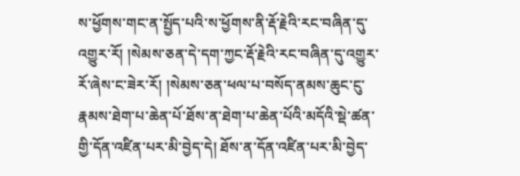ས་ཕྱོགས་གང་ན་སྤྱོད་པའི་ས་ཕྱོགས་ནི་རྡོ་རྗེའི་རང་བཞིན་དུ་འགྱུར་རོ། །སེམས་ཅན་དེ་དག་ཀྱང་རྡོ་རྗེའི་རང་བཞིན་དུ་འགྱུར་རོ་ཞེས་ང་ཟེར་རོ། །སེམས་ཅན་ཕལ་པ་བསོད་ནམས་ཆུང་ངུ་རྣམས་ཐེག་པ་ཆེན་པོ་ཐོས་ན་ཐེག་པ་ཆེན་པོའི་མདོའི་སྡེ་ཚན་གྱི་དོན་འཛིན་པར་མི་བྱེད་དེ། ཐོས་ན་དོན་འཛིན་པར་མི་བྱེད་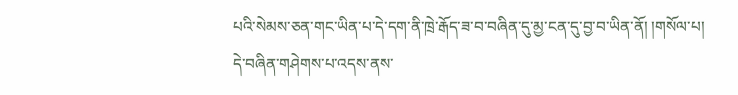པའི་སེམས་ཅན་གང་ཡིན་པ་དེ་དག་ནི་ཁྲེ་རྒོད་ཟ་བ་བཞིན་དུ་མྱ་ངན་དུ་བྱ་བ་ཡིན་ནོ། །གསོལ་པ། དེ་བཞིན་གཤེགས་པ་འདས་ནས་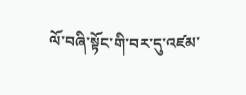ལོ་བཞི་སྟོང་གི་བར་དུ་འཛམ་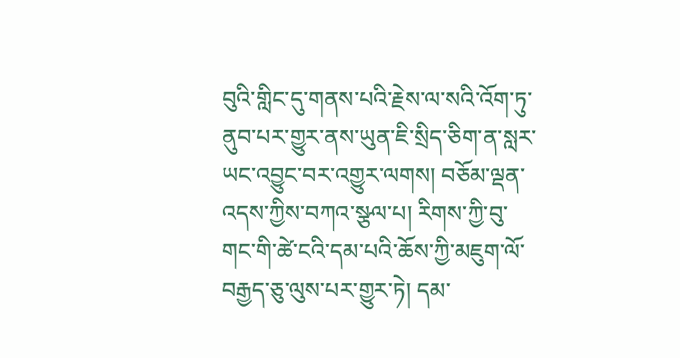བུའི་གླིང་དུ་གནས་པའི་རྗེས་ལ་སའི་འོག་ཏུ་ནུབ་པར་གྱུར་ནས་ཡུན་ཇི་སྲིད་ཅིག་ན་སླར་ཡང་འབྱུང་བར་འགྱུར་ལགས། བཅོམ་ལྡན་འདས་ཀྱིས་བཀའ་སྩལ་པ། རིགས་ཀྱི་བུ་གང་གི་ཚེ་ངའི་དམ་པའི་ཆོས་ཀྱི་མཇུག་ལོ་བརྒྱད་ཅུ་ལུས་པར་གྱུར་ཏེ། དམ་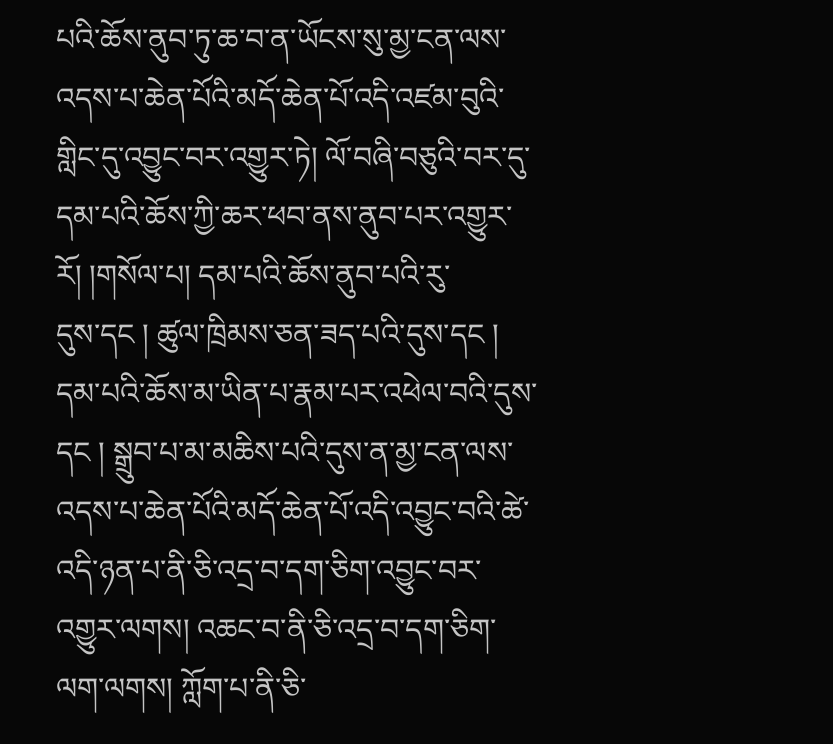པའི་ཆོས་ནུབ་ཏུ་ཆ་བ་ན་ཡོངས་སུ་མྱ་ངན་ལས་འདས་པ་ཆེན་པོའི་མདོ་ཆེན་པོ་འདི་འཛམ་བུའི་གླིང་དུ་འབྱུང་བར་འགྱུར་ཏེ། ལོ་བཞི་བཅུའི་བར་དུ་དམ་པའི་ཆོས་ཀྱི་ཆར་ཕབ་ནས་ནུབ་པར་འགྱུར་རོ། །གསོལ་པ། དམ་པའི་ཆོས་ནུབ་པའི་རུ་
དུས་དང ། ཚུལ་ཁྲིམས་ཅན་ཟད་པའི་དུས་དང ། དམ་པའི་ཆོས་མ་ཡིན་པ་རྣམ་པར་འཕེལ་བའི་དུས་དང ། སྒྲུབ་པ་མ་མཆིས་པའི་དུས་ན་མྱ་ངན་ལས་འདས་པ་ཆེན་པོའི་མདོ་ཆེན་པོ་འདི་འབྱུང་བའི་ཚེ་འདི་ཉན་པ་ནི་ཅི་འདྲ་བ་དག་ཅིག་འབྱུང་བར་འགྱུར་ལགས། འཆང་བ་ནི་ཅི་འདྲ་བ་དག་ཅིག་ལག་ལགས། ཀློག་པ་ནི་ཅི་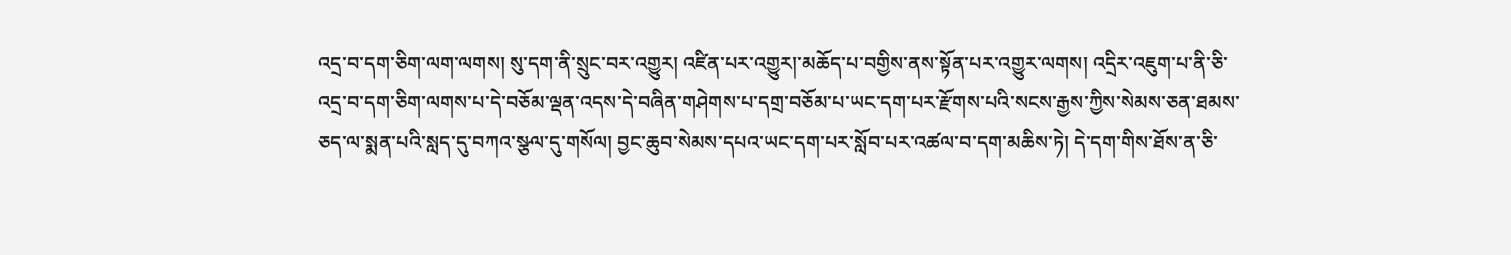འདྲ་བ་དག་ཅིག་ལག་ལགས། སུ་དག་ནི་སྲུང་བར་འགྱུར། འཛིན་པར་འགྱུར།་མཆོད་པ་བགྱིས་ནས་སྟོན་པར་འགྱུར་ལགས། འདྲིར་འཇུག་པ་ནི་ཅི་འདྲ་བ་དག་ཅིག་ལགས་པ་དེ་བཅོམ་ལྡན་འདས་དེ་བཞིན་གཤེགས་པ་དགྲ་བཅོམ་པ་ཡང་དག་པར་རྫོགས་པའི་སངས་རྒྱས་ཀྱིས་སེམས་ཅན་ཐམས་ཅད་ལ་སྨན་པའི་སླད་དུ་བཀའ་སྩལ་དུ་གསོལ། བྱང་ཆུབ་སེམས་དཔའ་ཡང་དག་པར་སློབ་པར་འཚལ་བ་དག་མཆིས་ཏེ། དེ་དག་གིས་ཐོས་ན་ཅི་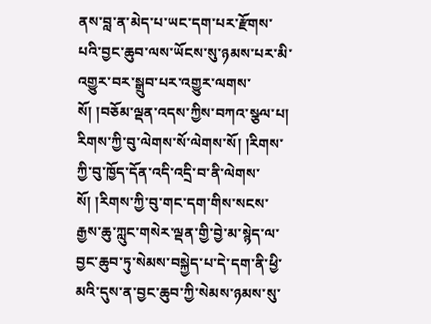ནས་བླ་ན་མེད་པ་ཡང་དག་པར་རྫོགས་པའི་བྱང་ཆུབ་ལས་ཡོངས་སུ་ཉམས་པར་མི་འགྱུར་བར་སྒྲུབ་པར་འགྱུར་ལགས་སོ། །བཅོམ་ལྡན་འདས་ཀྱིས་བཀའ་སྩལ་པ། རིགས་ཀྱི་བུ་ལེགས་སོ་ལེགས་སོ། །རིགས་ཀྱི་བུ་ཁྱོད་དོན་འདི་འདྲི་བ་ནི་ལེགས་སོ། །རིགས་ཀྱི་བུ་གང་དག་གིས་སངས་རྒྱས་ཆུ་ཀླུང་གསེར་ལྡན་གྱི་བྱེ་མ་སྙེད་ལ་བྱང་ཆུབ་ཏུ་སེམས་བསྐྱེད་པ་དེ་དག་ནི་ཕྱི་མའི་དུས་ན་བྱང་ཆུབ་ཀྱི་སེམས་ཉམས་སུ་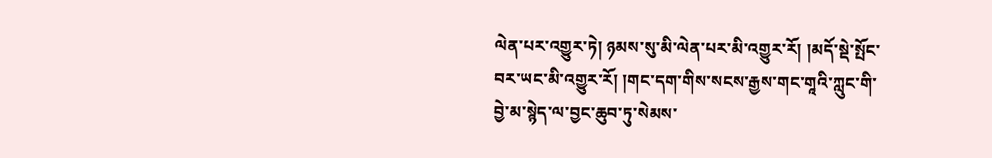ལེན་པར་འགྱུར་ཏེ། ཉམས་སུ་མི་ལེན་པར་མི་འགྱུར་རོ། །མདོ་སྡེ་སྤོང་བར་ཡང་མི་འགྱུར་རོ། །གང་དག་གིས་སངས་རྒྱས་གང་གཱའི་ཀླུང་གི་བྱེ་མ་སྙེད་ལ་བྱང་ཆུབ་ཏུ་སེམས་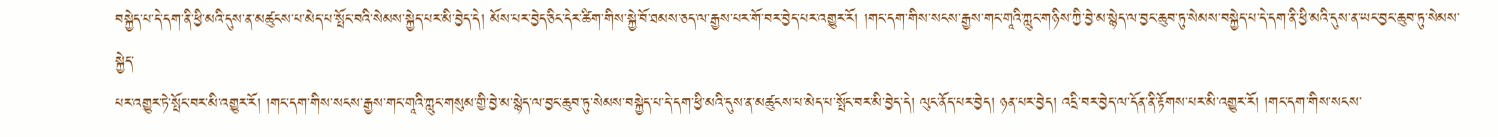བསྐྱེད་པ་དེ་དག་ནི་ཕྱི་མའི་དུས་ན་མཚུངས་པ་མེད་པ་སྤོང་བའི་སེམས་སྐྱེད་པར་མི་བྱེད་དེ། མོས་པར་བྱེད་ཅིང་དེར་ཚིག་གིས་སྐྱེ་བོ་ཐམས་ཅད་ལ་རྒྱས་པར་གོ་བར་བྱེད་པར་འགྱུར་རོ། །གང་དག་གིས་སངས་རྒྱས་གང་གཱའི་ཀླུང་གཉིས་ཀྱི་བྱེ་མ་སྙེད་ལ་བྱང་ཆུབ་ཏུ་སེམས་བསྐྱེད་པ་དེ་དག་ནི་ཕྱི་མའི་དུས་ན་ཡང་བྱང་ཆུབ་ཏུ་སེམས་སྐྱེད་
པར་འགྱུར་ཏེ་སྤོང་བར་མི་འགྱུར་རོ། །གང་དག་གིས་སངས་རྒྱས་གང་གཱའི་ཀླུང་གསུམ་གྱི་བྱེ་མ་སྙེད་ལ་བྱང་ཆུབ་ཏུ་སེམས་བསྐྱེད་པ་དེ་དག་ཕྱི་མའི་དུས་ན་མཚུངས་པ་མེད་པ་སྤོང་བར་མི་བྱེད་དེ། ལུང་ནོད་པར་བྱེད། ཉན་པར་བྱེད། འདྲི་བར་བྱེད་ལ་དོན་ནི་རྟོགས་པར་མི་འགྱུར་རོ། །གང་དག་གིས་སངས་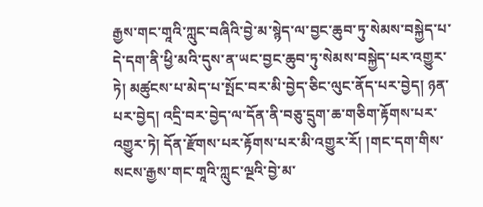རྒྱས་གང་གཱའི་ཀླུང་བཞིའི་བྱེ་མ་སྙེད་ལ་བྱང་ཆུབ་ཏུ་སེམས་བསྐྱེད་པ་དེ་དག་ནི་ཕྱི་མའི་དུས་ན་ཡང་བྱང་ཆུབ་ཏུ་སེམས་བསྐྱེད་པར་འགྱུར་ཏེ། མཚུངས་པ་མེད་པ་སྤོང་བར་མི་བྱེད་ཅིང་ལུང་ནོད་པར་བྱེད། ཉན་པར་བྱེད། འདྲི་བར་བྱེད་ལ་དོན་ནི་བཅུ་དྲུག་ཆ་གཅིག་རྟོགས་པར་འགྱུར་ཏེ། དོན་རྫོགས་པར་རྟོགས་པར་མི་འགྱུར་རོ། །གང་དག་གིས་སངས་རྒྱས་གང་གཱའི་ཀླུང་ལྔའི་བྱེ་མ་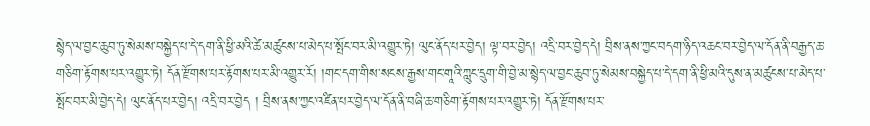སྙེད་ལ་བྱང་ཆུབ་ཏུ་སེམས་བསྐྱེད་པ་དེ་དག་ནི་ཕྱི་མའི་ཚེ་མཚུངས་པ་མེད་པ་སྤོང་བར་མི་འགྱུར་ཏེ། ལུང་ནོད་པར་བྱེད། ལྟ་བར་བྱེད། འདྲི་བར་བྱེད་དེ། བྲིས་ནས་ཀྱང་བདག་ཉིད་འཆང་བར་བྱེད་ལ་དོན་ནི་བརྒྱད་ཆ་གཅིག་རྟོགས་པར་འགྱུར་ཏེ། དོན་རྫོགས་པར་རྟོགས་པར་མི་འགྱུར་རོ། །གང་དག་གིས་སངས་རྒྱས་གང་གཱའི་ཀླུང་དྲུག་གི་བྱེ་མ་སྙེད་ལ་བྱང་ཆུབ་ཏུ་སེམས་བསྐྱེད་པ་དེ་དག་ནི་ཕྱི་མའི་དུས་ན་མཚུངས་པ་མེད་པ་སྤོང་བར་མི་བྱེད་དེ། ལུང་ནོད་པར་བྱེད། འདྲི་བར་བྱེད ། བྲིས་ནས་ཀྱང་འཛིན་པར་བྱེད་ལ་དོན་ནི་བཞི་ཆ་གཅིག་རྟོགས་པར་འགྱུར་ཏེ། དོན་རྫོགས་པར་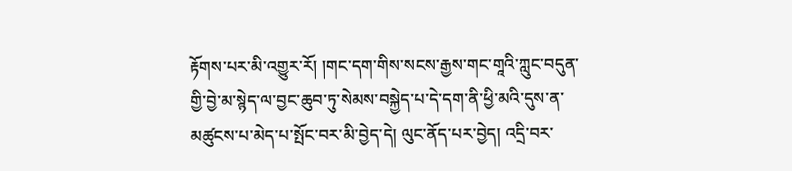རྟོགས་པར་མི་འགྱུར་རོ། །གང་དག་གིས་སངས་རྒྱས་གང་གཱའི་ཀླུང་བདུན་གྱི་བྱེ་མ་སྙེད་ལ་བྱང་ཆུབ་ཏུ་སེམས་བསྐྱེད་པ་དེ་དག་ནི་ཕྱི་མའི་དུས་ན་མཚུངས་པ་མེད་པ་སྤོང་བར་མི་བྱེད་དེ། ལུང་ནོད་པར་བྱེད། འདྲི་བར་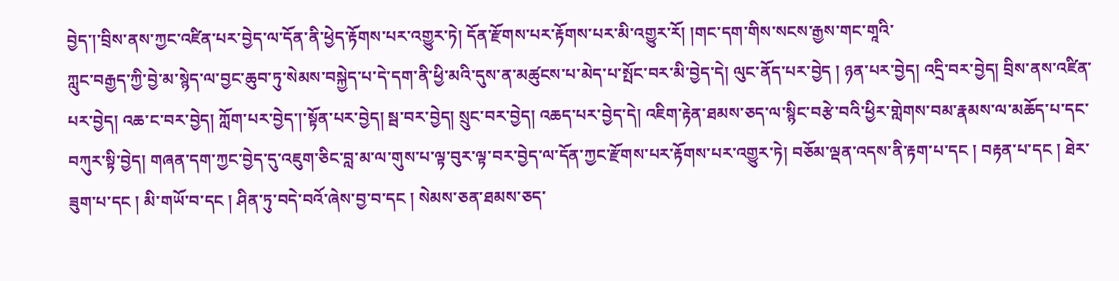བྱེད་།་བྲིས་ནས་ཀྱང་འཛིན་པར་བྱེད་ལ་དོན་ནི་ཕྱེད་རྟོགས་པར་འགྱུར་ཏེ། དོན་རྫོགས་པར་རྟོགས་པར་མི་འགྱུར་རོ། །གང་དག་གིས་སངས་རྒྱས་གང་གཱའི་
ཀླུང་བརྒྱད་ཀྱི་བྱེ་མ་སྙེད་ལ་བྱང་ཆུབ་ཏུ་སེམས་བསྐྱེད་པ་དེ་དག་ནི་ཕྱི་མའི་དུས་ན་མཚུངས་པ་མེད་པ་སྤོང་བར་མི་བྱེད་དེ། ལུང་ནོད་པར་བྱེད ། ཉན་པར་བྱེད། འདྲི་བར་བྱེད། བྲིས་ནས་འཛིན་པར་བྱེད། འཆ་ང་བར་བྱེད། ཀློག་པར་བྱེད་།་སྟོན་པར་བྱེད། སྦ་བར་བྱེད། སྲུང་བར་བྱེད། འཆད་པར་བྱེད་དེ། འཇིག་རྟེན་ཐམས་ཅད་ལ་སྙིང་བརྩེ་བའི་ཕྱིར་གླེགས་བམ་རྣམས་ལ་མཆོད་པ་དང་བཀུར་སྟི་བྱེད། གཞན་དག་ཀྱང་བྱེད་དུ་འཇུག་ཅིང་བླ་མ་ལ་གུས་པ་ལྟ་བུར་ལྟ་བར་བྱེད་ལ་དོན་ཀྱང་རྫོགས་པར་རྟོགས་པར་འགྱུར་ཏེ། བཅོམ་ལྡན་འདས་ནི་རྟག་པ་དང ། བརྟན་པ་དང ། ཐེར་ཟུག་པ་དང ། མི་གཡོ་བ་དང ། ཤིན་ཏུ་བདེ་བའོ་ཞེས་བྱ་བ་དང ། སེམས་ཅན་ཐམས་ཅད་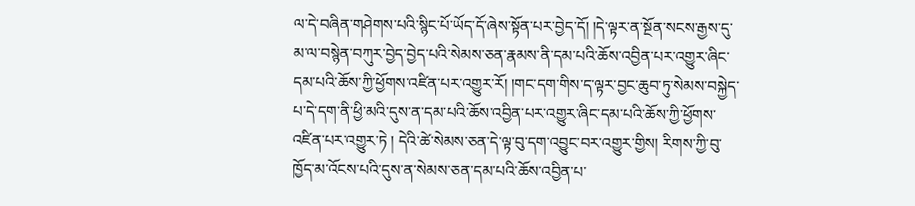ལ་དེ་བཞིན་གཤེགས་པའི་སྙིང་པོ་ཡོད་དོ་ཞེས་སྟོན་པར་བྱེད་དོ། །དེ་ལྟར་ན་སྔོན་སངས་རྒྱས་དུ་མ་ལ་བསྙེན་བཀུར་བྱེད་བྱེད་པའི་སེམས་ཅན་རྣམས་ནི་དམ་པའི་ཆོས་འབྱིན་པར་འགྱུར་ཞིང་དམ་པའི་ཆོས་ཀྱི་ཕྱོགས་འཛིན་པར་འགྱུར་རོ། །གང་དག་གིས་ད་ལྟར་བྱང་ཆུབ་ཏུ་སེམས་བསྐྱེད་པ་དེ་དག་ནི་ཕྱི་མའི་དུས་ན་དམ་པའི་ཆོས་འབྱིན་པར་འགྱུར་ཞིང་དམ་པའི་ཆོས་ཀྱི་ཕྱོགས་འཛིན་པར་འགྱུར་ཏེ ། དེའི་ཚེ་སེམས་ཅན་དེ་ལྟ་བུ་དག་འབྱུང་བར་འགྱུར་གྱིས། རིགས་ཀྱི་བུ་ཁྱོད་མ་འོངས་པའི་དུས་ན་སེམས་ཅན་དམ་པའི་ཆོས་འབྱིན་པ་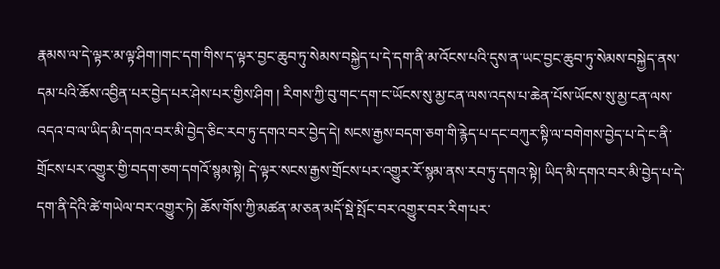རྣམས་ལ་དེ་ལྟར་མ་ལྟ་ཤིག་།གང་དག་གིས་ད་ལྟར་བྱང་ཆུབ་ཏུ་སེམས་བསྐྱེད་པ་དེ་དག་ནི་མ་འོངས་པའི་དུས་ན་ཡང་བྱང་ཆུབ་ཏུ་སེམས་བསྐྱེད་ནས་དམ་པའི་ཆོས་འབྱིན་པར་བྱེད་པར་ཤེས་པར་གྱིས་ཤིག ། རིགས་ཀྱི་བུ་གང་དག་ང་ཡོངས་སུ་མྱ་ངན་ལས་འདས་པ་ཆེན་པོས་ཡོངས་སུ་མྱ་ངན་ལས་འདའ་བ་ལ་ཡིད་མི་དགའ་བར་མི་བྱེད་ཅིང་རབ་ཏུ་དགའ་བར་བྱེད་དེ། སངས་རྒྱས་བདག་ཅག་གི་རྙེད་པ་དང་བཀུར་སྟི་ལ་བགེགས་བྱེད་པ་དེ་ང་ནི་
གྲོངས་པར་འགྱུར་གྱི་བདག་ཅག་དགའོ་སྙམ་སྟེ། དེ་ལྟར་སངས་རྒྱས་གྲོངས་པར་འགྱུར་རོ་སྙམ་ནས་རབ་ཏུ་དགའ་སྟེ། ཡིད་མི་དགའ་བར་མི་བྱེད་པ་དེ་དག་ནི་དེའི་ཚེ་གཡེལ་བར་འགྱུར་ཏེ། ཆོས་གོས་ཀྱི་མཚན་མ་ཅན་མདོ་སྡེ་སྤོང་བར་འགྱུར་བར་རིག་པར་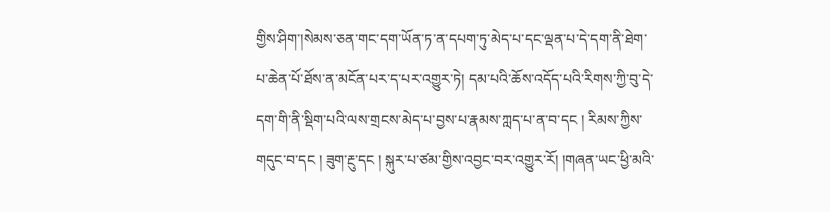གྱིས་ཤིག་།སེམས་ཅན་གང་དག་ཡོན་ཏ་ན་དཔག་ཏུ་མེད་པ་དང་ལྡན་པ་དེ་དག་ནི་ཐེག་པ་ཆེན་པོ་ཐོས་ན་མངོན་པར་ད་པར་འགྱུར་ཏེ། དམ་པའི་ཆོས་འདོད་པའི་རིགས་ཀྱི་བུ་དེ་དག་གི་ནི་སྡིག་པའི་ལས་གྲངས་མེད་པ་བྱས་པ་རྣམས་ཀླད་པ་ན་བ་དང ། རིམས་ཀྱིས་གདུང་བ་དང ། ཟུག་རྔུ་དང ། སྐུར་པ་ཙམ་གྱིས་འབྱང་བར་འགྱུར་རོ། །གཞན་ཡང་ཕྱི་མའི་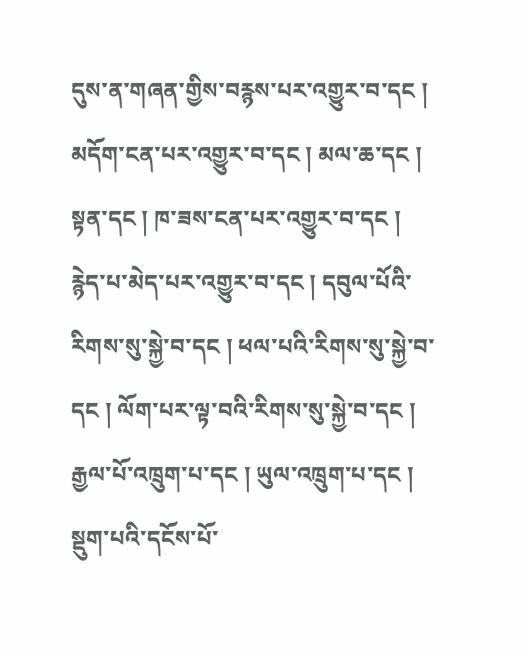དུས་ན་གཞན་གྱིས་བརྙས་པར་འགྱུར་བ་དང ། མདོག་ངན་པར་འགྱུར་བ་དང ། མལ་ཆ་དང ། སྟན་དང ། ཁ་ཟས་ངན་པར་འགྱུར་བ་དང ། རྙེད་པ་མེད་པར་འགྱུར་བ་དང ། དབུལ་པོའི་རིགས་སུ་སྐྱེ་བ་དང ། ཕལ་པའི་རིགས་སུ་སྐྱེ་བ་དང ། ལོག་པར་ལྟ་བའི་རིགས་སུ་སྐྱེ་བ་དང ། རྒྱལ་པོ་འཁྲུག་པ་དང ། ཡུལ་འཁྲུག་པ་དང ། སྡུག་པའི་དངོས་པོ་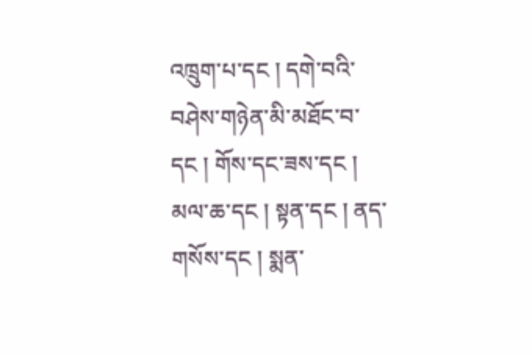འཁྲུག་པ་དང ། དགེ་བའི་བཤེས་གཉེན་མི་མཐོང་བ་དང ། གོས་དང་ཟས་དང ། མལ་ཆ་དང ། སྟན་དང ། ནད་གསོས་དང ། སྨན་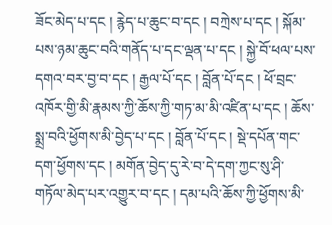ཟོང་མེད་པ་དང ། རྙེད་པ་ཆུང་བ་དང ། བཀྲེས་པ་དང ། སྐོམ་པས་ཉམ་ཆུང་བའི་གནོད་པ་དང་ལྡན་པ་དང ། སྐྱེ་བོ་ཕལ་པས་དགའ་བར་བྱ་བ་དང ། རྒྱལ་པོ་དང ། བློན་པོ་དང ། ཕོ་བྲང་འཁོར་གྱི་མི་རྣམས་ཀྱི་ཆོས་ཀྱི་གཏ་མ་མི་འཛིན་པ་དང ། ཆོས་སྨྲ་བའི་ཕྱོགས་མི་བྱེད་པ་དང ། བློན་པོ་དང ། སྡེ་དཔོན་གང་དག་ཕྱོགས་དང ། མགོན་བྱེད་དུ་རེ་བ་དེ་དག་ཀྱང་སུ་ཤི་གཏོལ་མེད་པར་འགྱུར་བ་དང ། དམ་པའི་ཆོས་ཀྱི་ཕྱོགས་མི་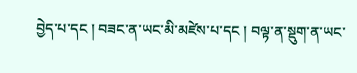བྱེད་པ་དང ། བཟང་ན་ཡང་མི་མཛེས་པ་དང ། བལྟ་ན་སྡུག་ན་ཡང་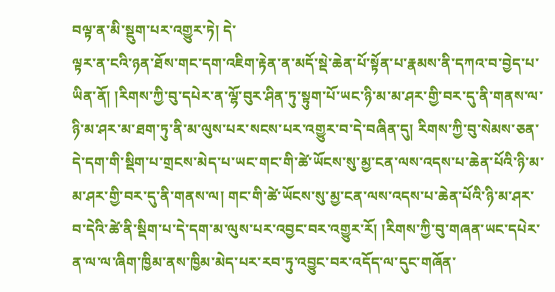བལྟ་ན་མི་སྡུག་པར་འགྱུར་ཏེ། དེ་
ལྟར་ན་ངའི་ཉན་ཐོས་གང་དག་འཇིག་རྟེན་ན་མདོ་སྡེ་ཆེན་པོ་སྟོན་པ་རྣམས་ནི་དཀའ་བ་བྱེད་པ་ཡིན་ནོ། །རིགས་ཀྱི་བུ་དཔེར་ན་ལྷོ་བུར་ཤིན་ཏུ་སྟུག་པོ་ཡང་ཉི་མ་མ་ཤར་གྱི་བར་དུ་ནི་གནས་ལ་ཉི་མ་ཤར་མ་ཐག་ཏུ་ནི་མ་ལུས་པར་སངས་པར་འགྱུར་བ་དེ་བཞིན་དུ། རིགས་ཀྱི་བུ་སེམས་ཅན་དེ་དག་གི་སྡིག་པ་གྲངས་མེད་པ་ཡང་གང་གི་ཚེ་ཡོངས་སུ་མྱ་ངན་ལས་འདས་པ་ཆེན་པོའི་ཉི་མ་མ་ཤར་གྱི་བར་དུ་ནི་གནས་ལ། གང་གི་ཚེ་ཡོངས་སུ་མྱ་ངན་ལས་འདས་པ་ཆེན་པོའི་ཉི་མ་ཤར་བ་དེའི་ཚེ་ནི་སྡིག་པ་དེ་དག་མ་ལུས་པར་འབྱང་བར་འགྱུར་རོ། །རིགས་ཀྱི་བུ་གཞན་ཡང་དཔེར་ན་ལ་ལ་ཞིག་ཁྱིམ་ནས་ཁྱིམ་མེད་པར་རབ་ཏུ་འབྱུང་བར་འདོད་ལ་དུང་གཞོན་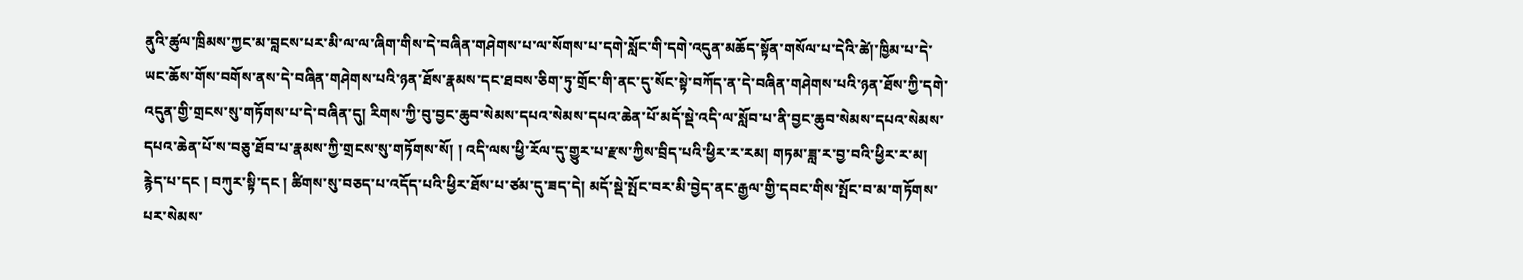ནུའི་ཚུལ་ཁྲིམས་ཀྱང་མ་བླངས་པར་མི་ལ་ལ་ཞིག་གིས་དེ་བཞིན་གཤེགས་པ་ལ་སོགས་པ་དགེ་སློང་གི་དགེ་འདུན་མཆོད་སྟོན་གསོལ་པ་དེའི་ཚེ།་ཁྱིམ་པ་དེ་ཡང་ཆོས་གོས་བགོས་ནས་དེ་བཞིན་གཤེགས་པའི་ཉན་ཐོས་རྣམས་དང་ཐབས་ཅིག་ཏུ་གྲོང་གི་ནང་དུ་སོང་སྟེ་བཀོད་ན་དེ་བཞིན་གཤེགས་པའི་ཉན་ཐོས་ཀྱི་དགེ་འདུན་གྱི་གྲངས་སུ་གཏོགས་པ་དེ་བཞིན་དུ། རིགས་ཀྱི་བུ་བྱང་ཆུབ་སེམས་དཔའ་སེམས་དཔའ་ཆེན་པོ་མདོ་སྡེ་འདི་ལ་སློབ་པ་ནི་བྱང་ཆུབ་སེམས་དཔའ་སེམས་དཔའ་ཆེན་པོ་ས་བཅུ་ཐོབ་པ་རྣམས་ཀྱི་གྲངས་སུ་གཏོགས་སོ། ། འདི་ལས་ཕྱི་རོལ་དུ་གྱུར་པ་རྫས་ཀྱིས་བྲིད་པའི་ཕྱིར་ར་རམ། གཏམ་ཟླ་ར་བྱ་བའི་ཕྱིར་ར་མ། རྙེད་པ་དང ། བཀུར་སྟི་དང ། ཚིགས་སུ་བཅད་པ་འདོད་པའི་ཕྱིར་ཐོས་པ་ཙམ་དུ་ཟད་དེ། མདོ་སྡེ་སྤོང་བར་མི་བྱེད་ནང་རྒྱལ་གྱི་དབང་གིས་སྤོང་བ་མ་གཏོགས་པར་སེམས་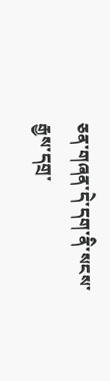ཅན་གཞན་དེ་དག་ནི་སངས་རྒྱས་དགྲ་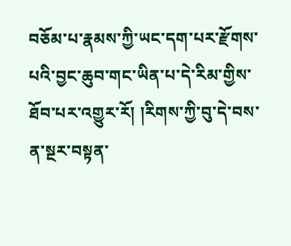བཅོམ་པ་རྣམས་ཀྱི་ཡང་དག་པར་རྫོགས་པའི་བྱང་ཆུབ་གང་ཡིན་པ་དེ་རིམ་གྱིས་ཐོབ་པར་འགྱུར་རོ། །རིགས་ཀྱི་བུ་དེ་བས་ན་སྔར་བསྟན་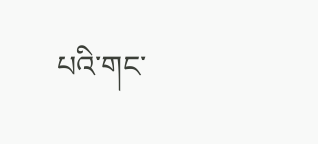པའི་གང་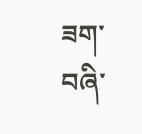ཟག་བཞི་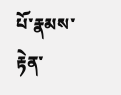པོ་རྣམས་རྟེན་